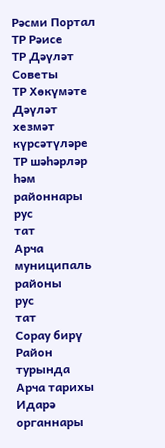Рәсми Портал
ТР Рәисе
ТР Дәүләт Советы
ТР Хөкүмәте
Дәүләт хезмәт күрсәтүләре
ТР шәһәрләр һәм районнары
рус
тат
Арча муниципаль районы
рус
тат
Сорау бирү
Район турында
Арча тарихы
Идарә органнары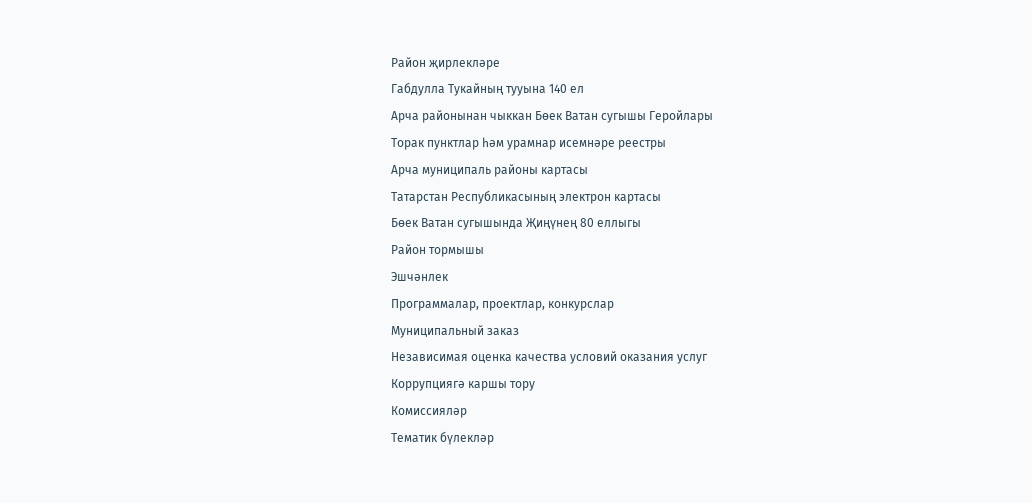Район җирлекләре
Габдулла Тукайның тууына 140 ел
Арча районынан чыккан Бөек Ватан сугышы Геройлары
Торак пунктлар һәм урамнар исемнәре реестры
Арча муниципаль районы картасы
Татарстан Республикасының электрон картасы
Бөек Ватан сугышында Җиңүнең 80 еллыгы
Район тормышы
Эшчәнлек
Программалар, проектлар, конкурслар
Муниципальный заказ
Независимая оценка качества условий оказания услуг
Коррупциягә каршы тору
Комиссияләр
Тематик бүлекләр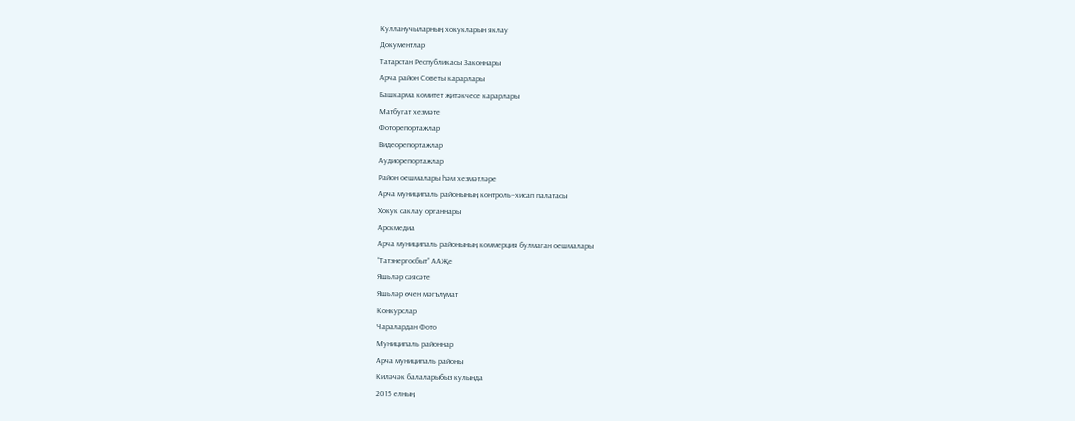Кулланучыларның хокукларын яклау
Документлар
Татарстан Республикасы Законнары
Арча район Советы карарлары
Башкарма комитет җитәкчесе карарлары
Матбугат хезмәте
Фоторепортажлар
Видеорепортажлар
Аудиорепортажлар
Район оешмалары һәм хезмәтләре
Арча муниципаль районының контроль–хисап палатасы
Хокук саклау органнары
Арскмедиа
Арча муниципаль районының коммерция булмаган оешмалары
“Татэнергосбыт” ААҖе
Яшьләр сәясәте
Яшьләр өчен мәгълүмат
Конкурслар
Чаралардан Фото
Муниципаль районнар
Арча муниципаль районы
Киләчәк балаларыбыз кулында
2015 елның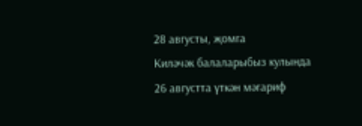28 августы, җомга
Киләчәк балаларыбыз кулында
26 августта үткән мәгариф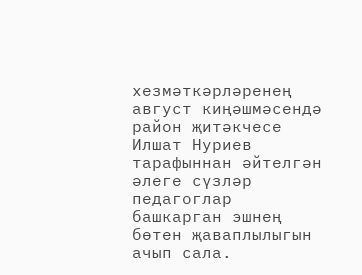хезмәткәрләренең август киңәшмәсендә район җитәкчесе Илшат Нуриев тарафыннан әйтелгән әлеге сүзләр педагоглар башкарган эшнең бөтен җаваплылыгын ачып сала.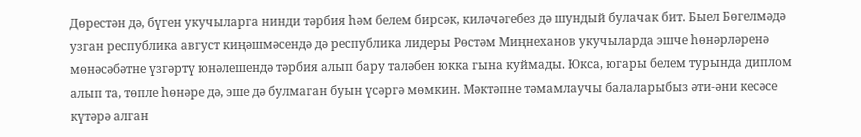Дөрестән дә, бүген укучыларга нинди тәрбия һәм белем бирсәк, киләчәгебез дә шундый булачак бит. Быел Бөгелмәдә узган республика август киңәшмәсендә дә республика лидеры Рөстәм Миңнеханов укучыларда эшче һөнәрләренә мөнәсәбәтне үзгәртү юнәлешендә тәрбия алып бару таләбен юкка гына куймады. Юкса, югары белем турында диплом алып та, төпле һөнәре дә, эше дә булмаган буын үсәргә мөмкин. Мәктәпне тәмамлаучы балаларыбыз әти-әни кесәсе күтәрә алган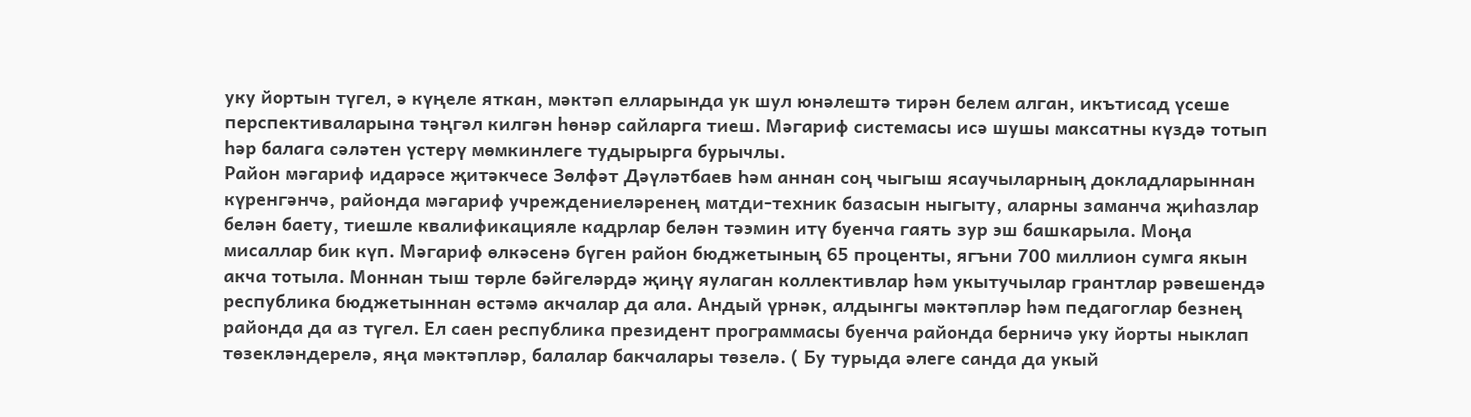уку йортын түгел, ә күңеле яткан, мәктәп елларында ук шул юнәлештә тирән белем алган, икътисад үсеше перспективаларына тәңгәл килгән һөнәр сайларга тиеш. Мәгариф системасы исә шушы максатны күздә тотып һәр балага сәләтен үстерү мөмкинлеге тудырырга бурычлы.
Район мәгариф идарәсе җитәкчесе Зөлфәт Дәүләтбаев Һәм аннан соң чыгыш ясаучыларның докладларыннан күренгәнчә, районда мәгариф учреждениеләренең матди-техник базасын ныгыту, аларны заманча җиһазлар белән баету, тиешле квалификацияле кадрлар белән тәэмин итү буенча гаять зур эш башкарыла. Моңа мисаллар бик күп. Мәгариф өлкәсенә бүген район бюджетының 65 проценты, ягъни 700 миллион сумга якын акча тотыла. Моннан тыш төрле бәйгеләрдә җиңү яулаган коллективлар һәм укытучылар грантлар рәвешендә республика бюджетыннан өстәмә акчалар да ала. Андый үрнәк, алдынгы мәктәпләр һәм педагоглар безнең районда да аз түгел. Ел саен республика президент программасы буенча районда берничә уку йорты ныклап төзекләндерелә, яңа мәктәпләр, балалар бакчалары төзелә. ( Бу турыда әлеге санда да укый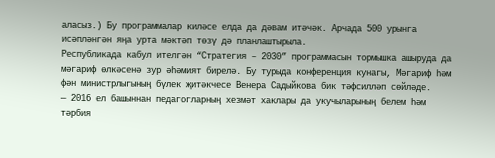аласыз.) Бу программалар киләсе елда да дәвам итәчәк. Арчада 500 урынга исәпләнгән яңа урта мәктәп төзү дә планлаштырыла.
Республикада кабул ителгән “Стратегия – 2030” программасын тормышка ашыруда да мәгариф өлкәсенә зур әһәмият бирелә. Бу турыда конференция кунагы, Мәгариф һәм фән министрлыгының бүлек җитәкчесе Венера Садыйкова бик тәфсилләп сөйләде.
— 2016 ел башыннан педагогларның хезмәт хаклары да укучыларының белем һәм тәрбия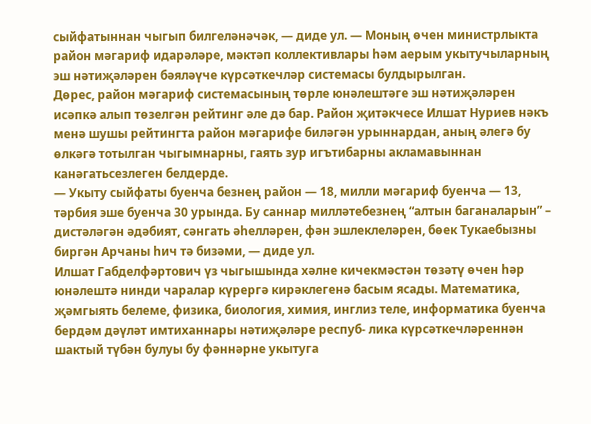сыйфатыннан чыгып билгеләнәчәк, — диде ул. — Моның өчен министрлыкта район мәгариф идарәләре, мәктәп коллективлары һәм аерым укытучыларның эш нәтиҗәләрен бәяләүче күрсәткечләр системасы булдырылган.
Дөрес, район мәгариф системасының төрле юнәлештәге эш нәтиҗәләрен исәпкә алып төзелгән рейтинг әле дә бар. Район җитәкчесе Илшат Нуриев нәкъ менә шушы рейтингта район мәгарифе биләгән урыннардан, аның әлегә бу өлкәгә тотылган чыгымнарны, гаять зур игътибарны акламавыннан канәгатьсезлеген белдерде.
— Укыту сыйфаты буенча безнең район — 18, милли мәгариф буенча — 13, тәрбия эше буенча 30 урында. Бу саннар милләтебезнең “алтын баганаларын” – дистәләгән әдәбият, сәнгать әһелләрен, фән эшлеклеләрен, бөек Тукаебызны биргән Арчаны һич тә бизәми, — диде ул.
Илшат Габделфәртович үз чыгышында хәлне кичекмәстән төзәтү өчен һәр юнәлештә нинди чаралар күрергә кирәклегенә басым ясады. Математика, җәмгыять белеме, физика, биология, химия, инглиз теле, информатика буенча бердәм дәүләт имтиханнары нәтиҗәләре респуб- лика күрсәткечләреннән шактый түбән булуы бу фәннәрне укытуга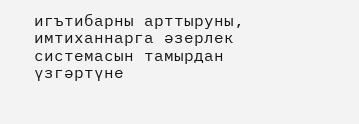игътибарны арттыруны, имтиханнарга әзерлек системасын тамырдан үзгәртүне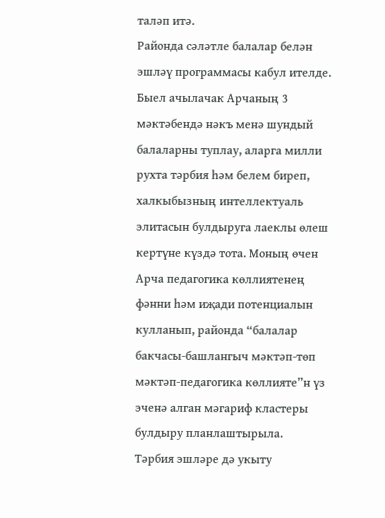таләп итә.
Районда сәләтле балалар белән эшләү программасы кабул ителде. Быел ачылачак Арчаның 3 мәктәбендә нәкъ менә шундый балаларны туплау, аларга милли рухта тәрбия һәм белем биреп, халкыбызның интеллектуаль элитасын булдыруга лаеклы өлеш кертүне күздә тота. Моның өчен Арча педагогика көллиятенең фәнни һәм иҗади потенциалын кулланып, районда “балалар бакчасы-башлангыч мәктәп-төп мәктәп-педагогика көллияте”н үз эченә алган мәгариф кластеры булдыру планлаштырыла.
Тәрбия эшләре дә укыту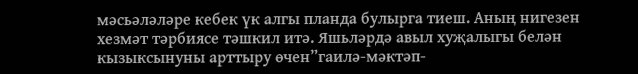мәсьәләләре кебек үк алгы планда булырга тиеш. Аның нигезен хезмәт тәрбиясе тәшкил итә. Яшьләрдә авыл хуҗалыгы белән кызыксынуны арттыру өчен”гаилә-мәктәп-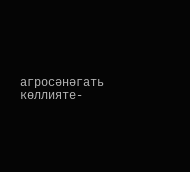агросәнәгать көллияте-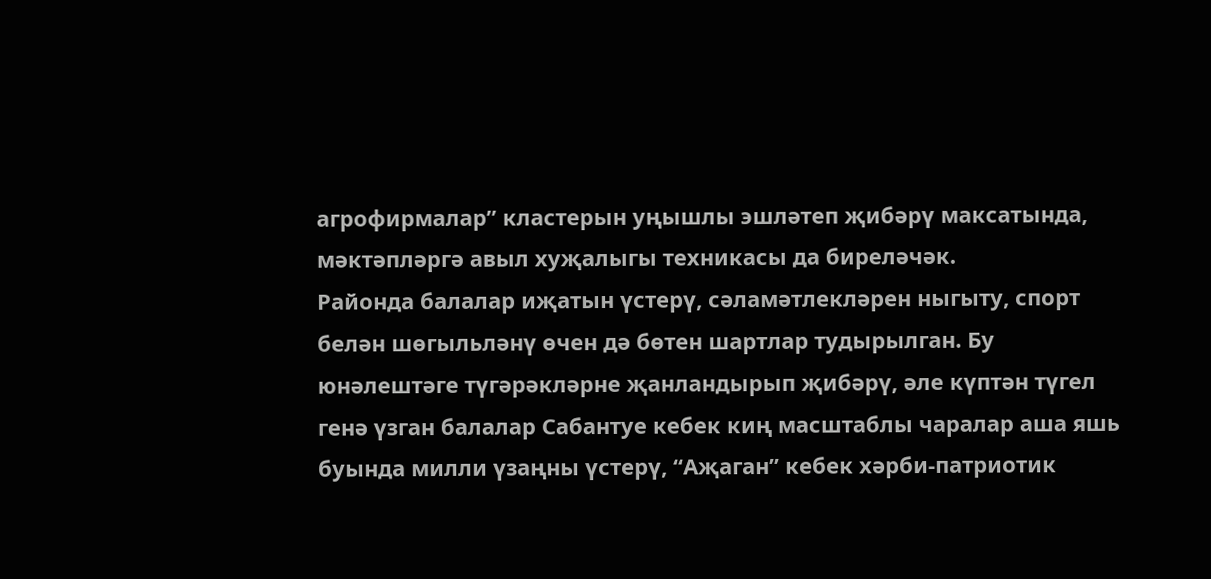агрофирмалар” кластерын уңышлы эшләтеп җибәрү максатында, мәктәпләргә авыл хуҗалыгы техникасы да биреләчәк.
Районда балалар иҗатын үстерү, сәламәтлекләрен ныгыту, спорт белән шөгыльләнү өчен дә бөтен шартлар тудырылган. Бу юнәлештәге түгәрәкләрне җанландырып җибәрү, әле күптән түгел генә үзган балалар Сабантуе кебек киң масштаблы чаралар аша яшь буында милли үзаңны үстерү, “Аҗаган” кебек хәрби-патриотик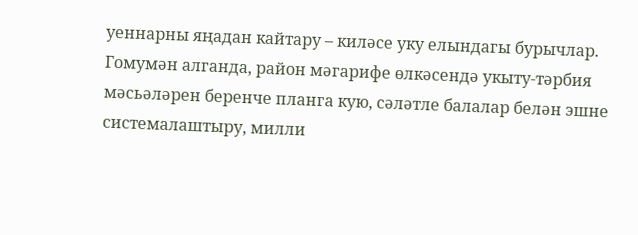уеннарны яңадан кайтару – киләсе уку елындагы бурычлар.
Гомумән алганда, район мәгарифе өлкәсендә укыту-тәрбия мәсьәләрен беренче планга кую, сәләтле балалар белән эшне системалаштыру, милли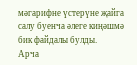мәгарифне үстерүне җайга салу буенча әлеге киңәшмә бик файдалы булды.
Арча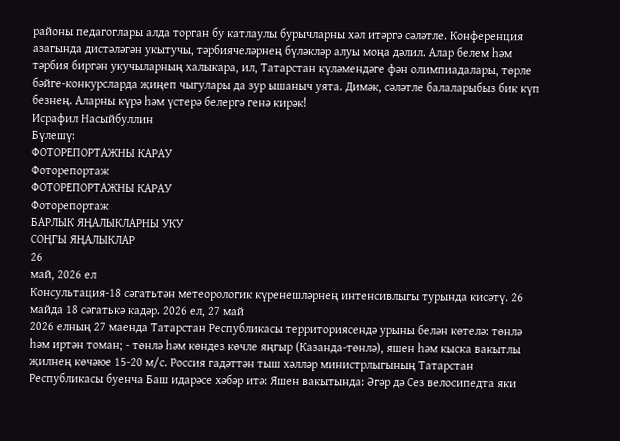районы педагоглары алда торган бу катлаулы бурычларны хәл итәргә сәләтле. Конференция азагында дистәләгән укытучы, тәрбиячеләрнең бүләкләр алуы моңа дәлил. Алар белем һәм тәрбия биргән укучыларның халыкара, ил, Татарстан күләмендәге фән олимпиадалары, төрле бәйге-конкурсларда җиңеп чыгулары да зур ышаныч уята. Димәк, сәләтле балаларыбыз бик күп безнең. Аларны күрә һәм үстерә белергә генә кирәк!
Исрафил Насыйбуллин
Бүлешү:
ФОТОРЕПОРТАЖНЫ КАРАУ
Фоторепортаж
ФОТОРЕПОРТАЖНЫ КАРАУ
Фоторепортаж
БАРЛЫК ЯҢАЛЫКЛАРНЫ УКУ
СОҢГЫ ЯҢАЛЫКЛАР
26
май, 2026 ел
Консультация-18 сәгатьтән метеорологик күренешләрнең интенсивлыгы турында кисәтү. 26 майда 18 сәгатькә кадәр. 2026 ел, 27 май
2026 елның 27 маенда Татарстан Республикасы территориясендә урыны белән көтелә: төнлә һәм иртән томан; - төнлә һәм көндез көчле яңгыр (Казанда-төнлә), яшен һәм кыска вакытлы җилнең көчәюе 15-20 м/с. Россия гадәттән тыш хәлләр министрлыгының Татарстан Республикасы буенча Баш идарәсе хәбәр итә: Яшен вакытында: Әгәр дә Сез велосипедта яки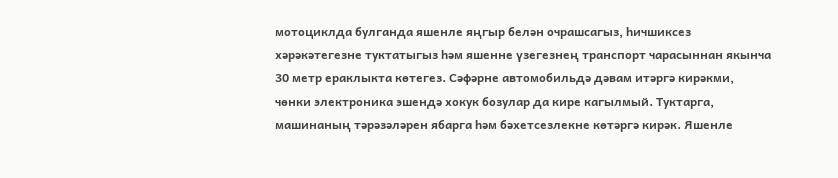мотоциклда булганда яшенле яңгыр белән очрашсагыз, һичшиксез хәрәкәтегезне туктатыгыз һәм яшенне үзегезнең транспорт чарасыннан якынча 30 метр ераклыкта көтегез. Сәфәрне автомобильдә дәвам итәргә кирәкми, чөнки электроника эшендә хокук бозулар да кире кагылмый. Туктарга, машинаның тәрәзәләрен ябарга һәм бәхетсезлекне көтәргә кирәк. Яшенле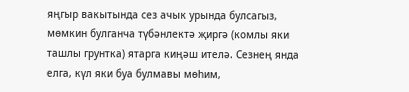яңгыр вакытында сез ачык урында булсагыз, мөмкин булганча түбәнлектә җиргә (комлы яки ташлы грунтка) ятарга киңәш ителә. Сезнең янда елга, күл яки буа булмавы мөһим,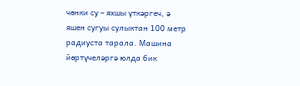чөнки су – яхшы үткәргеч, ә яшен сугуы сулыктан 100 метр радиуста тарала. Машина йөртүчеләргә юлда бик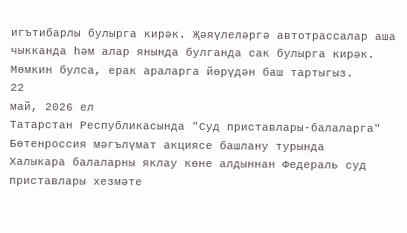игътибарлы булырга кирәк. Җәяүлеләргә автотрассалар аша чыкканда һәм алар янында булганда сак булырга кирәк. Мөмкин булса, ерак араларга йөрүдән баш тартыгыз.
22
май, 2026 ел
Татарстан Республикасында "Суд приставлары-балаларга" Бөтенроссия мәгълүмат акциясе башлану турында
Халыкара балаларны яклау көне алдыннан Федераль суд приставлары хезмәте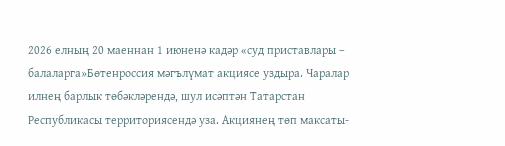2026 елның 20 маеннан 1 июненә кадәр «суд приставлары – балаларга»Бөтенроссия мәгълүмат акциясе уздыра. Чаралар илнең барлык төбәкләрендә, шул исәптән Татарстан Республикасы территориясендә уза. Акциянең төп максаты-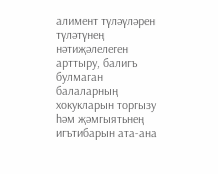алимент түләүләрен түләтүнең нәтиҗәлелеген арттыру, балигъ булмаган балаларның хокукларын торгызу һәм җәмгыятьнең игътибарын ата-ана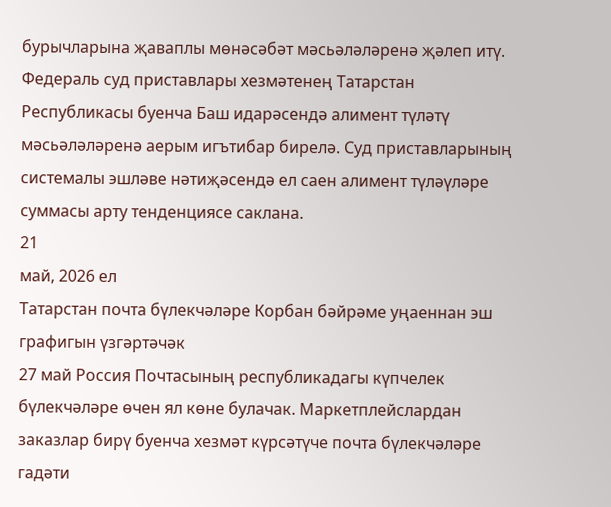бурычларына җаваплы мөнәсәбәт мәсьәләләренә җәлеп итү. Федераль суд приставлары хезмәтенең Татарстан Республикасы буенча Баш идарәсендә алимент түләтү мәсьәләләренә аерым игътибар бирелә. Суд приставларының системалы эшләве нәтиҗәсендә ел саен алимент түләүләре суммасы арту тенденциясе саклана.
21
май, 2026 ел
Татарстан почта бүлекчәләре Корбан бәйрәме уңаеннан эш графигын үзгәртәчәк
27 май Россия Почтасының республикадагы күпчелек бүлекчәләре өчен ял көне булачак. Маркетплейслардан заказлар бирү буенча хезмәт күрсәтүче почта бүлекчәләре гадәти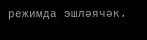режимда эшләячәк.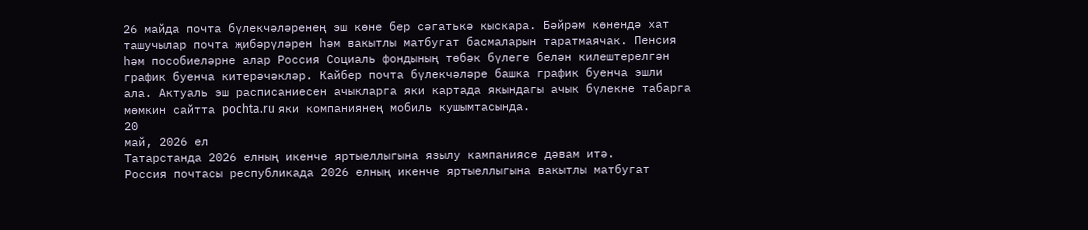26 майда почта бүлекчәләренең эш көне бер сәгатькә кыскара. Бәйрәм көнендә хат ташучылар почта җибәрүләрен һәм вакытлы матбугат басмаларын таратмаячак. Пенсия һәм пособиеләрне алар Россия Социаль фондының төбәк бүлеге белән килештерелгән график буенча китерәчәкләр. Кайбер почта бүлекчәләре башка график буенча эшли ала. Актуаль эш расписаниесен ачыкларга яки картада якындагы ачык бүлекне табарга мөмкин сайтта pochta.ru яки компаниянең мобиль кушымтасында.
20
май, 2026 ел
Татарстанда 2026 елның икенче яртыеллыгына язылу кампаниясе дәвам итә.
Россия почтасы республикада 2026 елның икенче яртыеллыгына вакытлы матбугат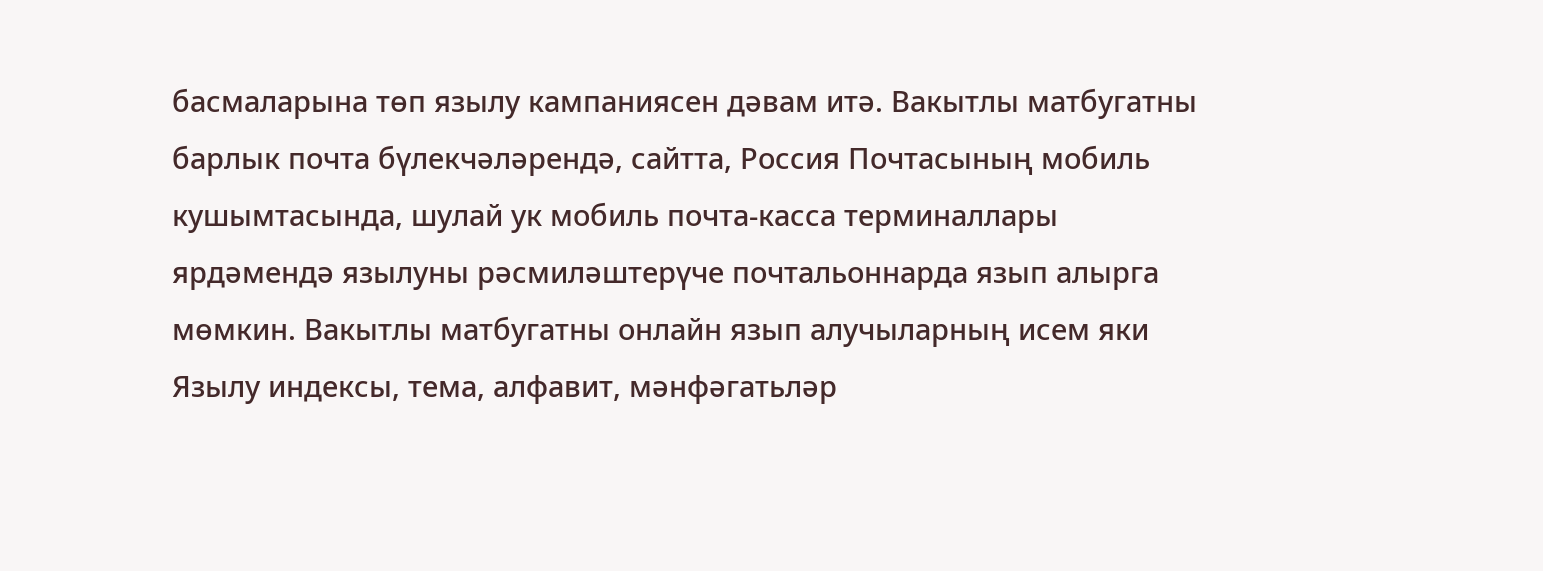басмаларына төп язылу кампаниясен дәвам итә. Вакытлы матбугатны барлык почта бүлекчәләрендә, сайтта, Россия Почтасының мобиль кушымтасында, шулай ук мобиль почта-касса терминаллары ярдәмендә язылуны рәсмиләштерүче почтальоннарда язып алырга мөмкин. Вакытлы матбугатны онлайн язып алучыларның исем яки Язылу индексы, тема, алфавит, мәнфәгатьләр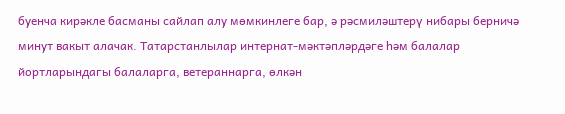буенча кирәкле басманы сайлап алу мөмкинлеге бар, ә рәсмиләштерү нибары берничә минут вакыт алачак. Татарстанлылар интернат-мәктәпләрдәге һәм балалар йортларындагы балаларга, ветераннарга, өлкән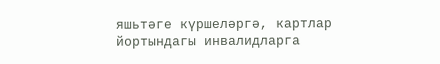яшьтәге күршеләргә, картлар йортындагы инвалидларга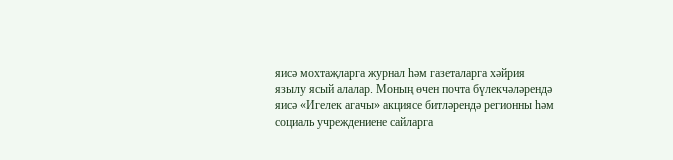яисә мохтаҗларга журнал һәм газеталарга хәйрия язылу ясый алалар. Моның өчен почта бүлекчәләрендә яисә «Игелек агачы» акциясе битләрендә регионны һәм социаль учреждениене сайларга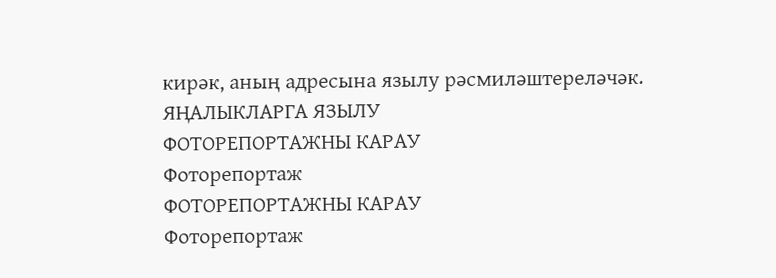кирәк, аның адресына язылу рәсмиләштереләчәк.
ЯҢАЛЫКЛАРГА ЯЗЫЛУ
ФОТОРЕПОРТАЖНЫ КАРАУ
Фоторепортаж
ФОТОРЕПОРТАЖНЫ КАРАУ
Фоторепортаж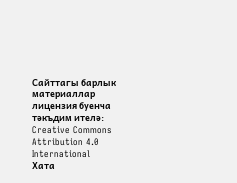Сайттагы барлык материаллар лицензия буенча тәкъдим ителә:
Creative Commons Attribution 4.0 International
Хата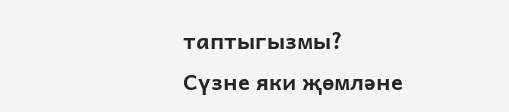таптыгызмы?
Сүзне яки җөмләне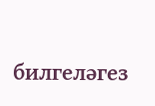билгеләгез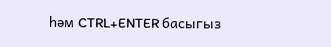һәм CTRL+ENTER басыгыз